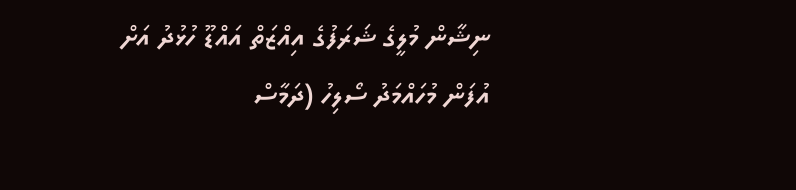ނިޝާން މުލީގެ ޝަރަފުގެ އިއްޒަތް އައްޑޫ ހުޅުދު އަށް އުފަން މުހައްމަދު ސޯލިހު (ދަމާސް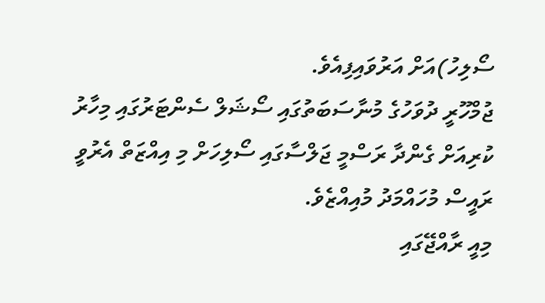ސޯލިހު)އަށް އަރުވައިފިއެވެ.
ޖުމްހޫރީ ދުވަހުގެ މުނާސަބަތުގައި ސޯޝަލް ސެންޓަރުގައި މިހާރު ކުރިއަށް ގެންދާ ރަސްމީ ޖަލްސާގައި ސޯލިހަށް މި އިއްޒަތް އެރުވީ ރައީސް މުހައްމަދު މުއިއްޒެވެ.
މިއީ ރާއްޖޭގައި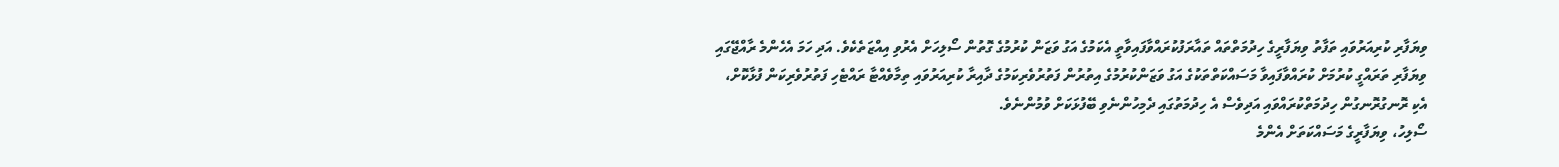ވިޔަފާރި ކުރިއަރުވައި ތަފާތު ވިޔަފާރީގެ ހިދުމަތްތައް ތައާރަފުކުރައްވާފައިވާތީ އެކަމުގެ އަގު ވަޒަން ކުރުމުގެ ގޮތުން ސޯލިހަށް އެރުވި އިއްޒަތެކެވެ. އަދި ހަމަ އެހެންމެ ރާއްޖޭގައި ވިޔަފާރި ތަރައްގީ ކުރުމަށް ކުރައްވާފައިވާ މަސައްކަތްތަކުގެ އަގު ވަޒަންކުރުމުގެ އިތުރުން ފަތުރުވެރިކަމުގެ ދާއިރާ ކުރިއަރުވައި ތިމާވެއްޓާ ރައްޓެހި ފަތުރުވެރިކަން ފުޅާކޮށް، އެކި ރޮނގުރޮނގުން ހިދުމަތްކުރައްވައި އަދިވެސް އެ ހިދުމަތުގައި ދެމިހުންނެވި ބޭފުޅަކަށް ވުމުންނެވެ.
ސޯލިހު، ވިޔަފާރީގެ މަސައްކަތަށް އެންމެ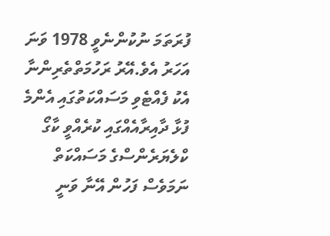ފުރަތަމަ ނުކުންނެވީ 1978 ވަނަ އަހަރު އެވެ.އޭރު ރަހުމަތްތެރިންނާ އެކު ފެއްޓެވި މަސައްކަތުގައި އެންމެ ފުޅާ ދާއިރާއެއްގައި ކުރެއްވީ ކާގޯ ކްލެޔަރެންސްގެ މަސައްކަތް ނަމަވެސް ފަހުން އޭނާ ވަނީ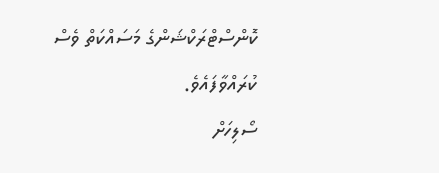ކޮންސްޓްރަކްޝަންގެ މަސައްކަތް ވެސް ކުރައްވާފައެވެ.
ސޯލިހަށް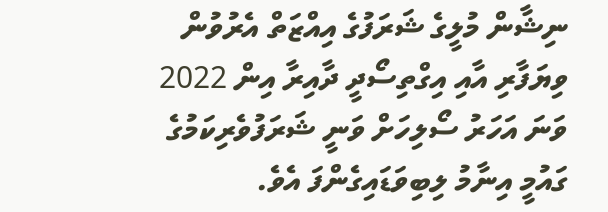ނިޝާން މުލީގެ ޝަރަފުގެ އިއްޒަތް އެރުވުން
ވިޔަފާރި އާއި އިގްތިސޯދީ ދާއިރާ އިން 2022 ވަނަ އަހަރު ސޯލިހަށް ވަނީ ޝަރަފުވެރިކަމުގެ ގައުމީ އިނާމު ލިބިވަޑައިގެންފަ އެވެ.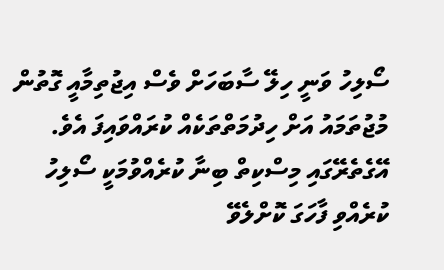ސޯލިހު ވަނީ ހިލޭ ސާބަހަށް ވެސް އިޖުތިމާއީ ގޮތުން މުޖުތަމައު އަށް ހިދުމަތްތަކެއް ކުރައްވައިފަ އެވެ.
އޭގެތެރޭގައި މިސްކިތް ބިނާ ކުރެއްވުމަކީ ސޯލިހު ކުރެއްވި ފާހަގަ ކޮށްލެވޭ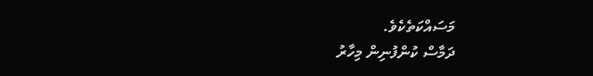މަސައްކަތެކެވެ.
ދަމާސް ކުންފުނިން މިހާރު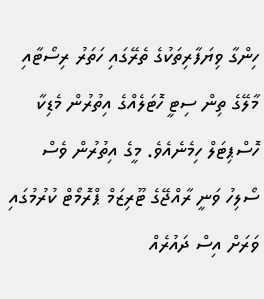ހިންގާ ވިޔަފާރިތަކުގެ ތެރޭގައި ހަތަރު ރިސޯޓާއި މާލޭގެ ތިން ސިޓީ ހޮޓަލެއްގެ އިތުރުން މެޑިކާ ހޮސްޕިޓަލް ހިމެނެއެވެ. މީގެ އިތުރުން ވެސް ސޯލިހު ވަނީ ރާއްޖޭގެ ޓޫރިޒަމް ޕްރޮމޯޓް ކުރުމުގައި ވަރަށް އިސް ދައުރެއް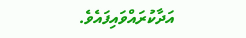އަދާކުރައްވައިފައެވެ.